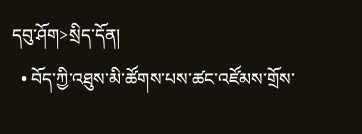དབུ་ཤོག>སྲིད་དོན།
  • བོད་ཀྱི་འཐུས་མི་ཚོགས་པས་ཚང་འཛོམས་གྲོས་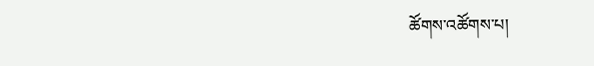ཚོགས་འཚོགས་པ།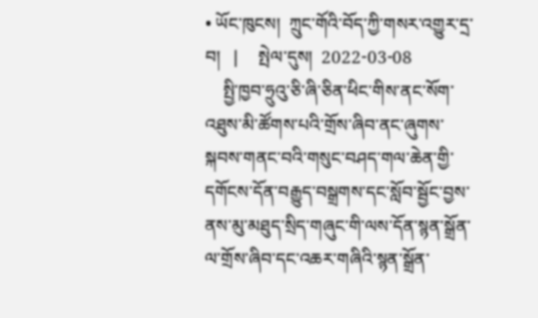• ཡོང་ཁུངས།  ཀྲུང་གོའི་བོད་ཀྱི་གསར་འགྱུར་དྲ་བ།   |     སྤེལ་དུས།  2022-03-08
    སྤྱི་ཁྱབ་ཧྲུའུ་ཅི་ཞི་ཅིན་ཕིང་གིས་ནང་སོག་འཐུས་མི་ཚོགས་པའི་གྲོས་ཞིབ་ནང་ཞུགས་སྐབས་གནང་བའི་གསུང་བཤད་གལ་ཆེན་གྱི་དགོངས་དོན་བརྒྱུད་བསྒྲགས་དང་སློབ་སྦྱོང་བྱས་ནས་མུ་མཐུད་སྲིད་གཞུང་གི་ལས་དོན་སྙན་སྒྲོན་ལ་གྲོས་ཞིབ་དང་འཆར་གཞིའི་སྙན་སྒྲོན་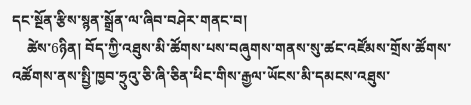དང་སྔོན་རྩིས་སྙན་སྒྲོན་ལ་ཞིབ་བཤེར་གནང་བ།
    ཚེས་6ཉིན། བོད་ཀྱི་འཐུས་མི་ཚོགས་པས་བཞུགས་གནས་སུ་ཚང་འཛོམས་གྲོས་ཚོགས་འཚོགས་ནས་སྤྱི་ཁྱབ་ཧྲུའུ་ཅི་ཞི་ཅིན་ཕིང་གིས་རྒྱལ་ཡོངས་མི་དམངས་འཐུས་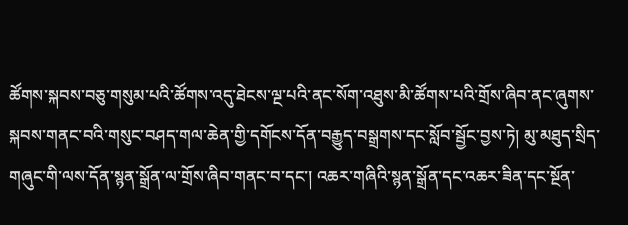ཚོགས་སྐབས་བཅུ་གསུམ་པའི་ཚོགས་འདུ་ཐེངས་ལྔ་པའི་ནང་སོག་འཐུས་མི་ཚོགས་པའི་གྲོས་ཞིབ་ནང་ཞུགས་སྐབས་གནང་བའི་གསུང་བཤད་གལ་ཆེན་གྱི་དགོངས་དོན་བརྒྱུད་བསྒྲགས་དང་སློབ་སྦྱོང་བྱས་ཏེ། མུ་མཐུད་སྲིད་གཞུང་གི་ལས་དོན་སྙན་སྒྲོན་ལ་གྲོས་ཞིབ་གནང་བ་དང་། འཆར་གཞིའི་སྙན་སྒྲོན་དང་འཆར་ཟིན་དང་སྔོན་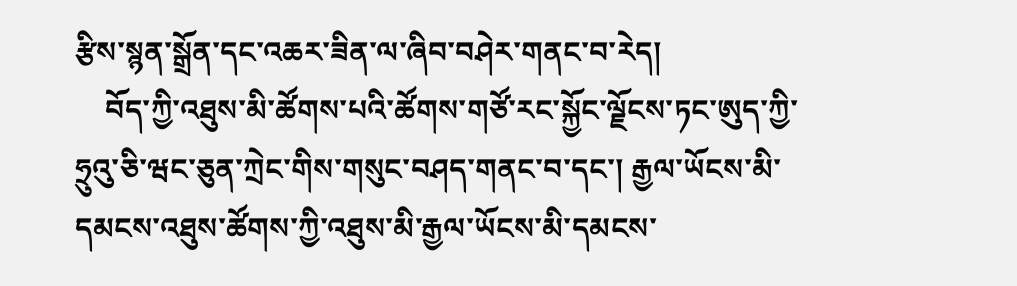རྩིས་སྙན་སྒྲོན་དང་འཆར་ཟིན་ལ་ཞིབ་བཤེར་གནང་བ་རེད།
    བོད་ཀྱི་འཐུས་མི་ཚོགས་པའི་ཚོགས་གཙོ་རང་སྐྱོང་ལྗོངས་ཏང་ཨུད་ཀྱི་ཧྲུའུ་ཅི་ཝང་ཅུན་ཀྲེང་གིས་གསུང་བཤད་གནང་བ་དང་། རྒྱལ་ཡོངས་མི་དམངས་འཐུས་ཚོགས་ཀྱི་འཐུས་མི་རྒྱལ་ཡོངས་མི་དམངས་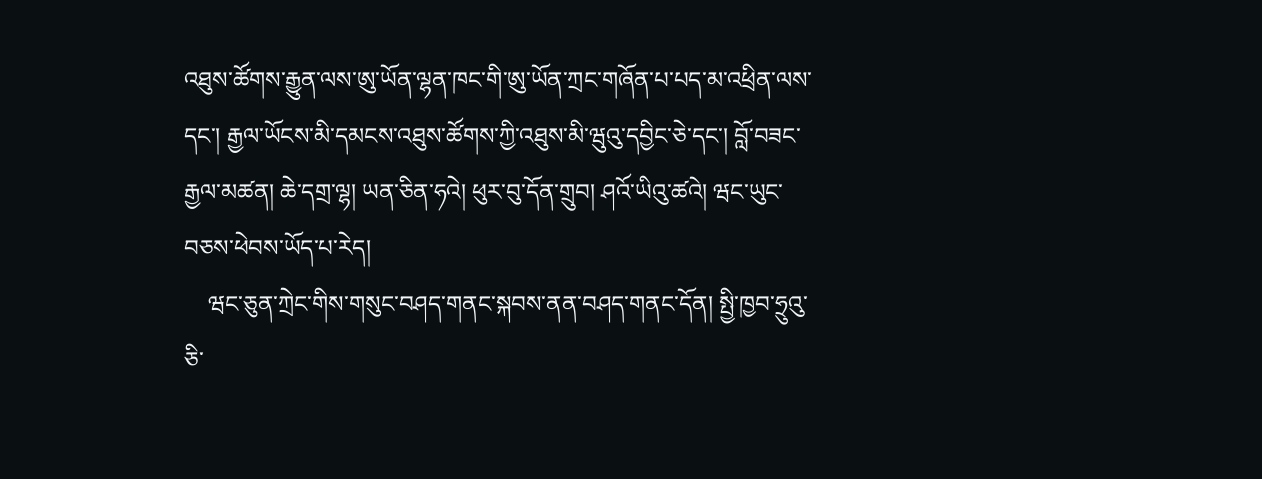འཐུས་ཚོགས་རྒྱུན་ལས་ཨུ་ཡོན་ལྷན་ཁང་གི་ཨུ་ཡོན་ཀྲང་གཞོན་པ་པད་མ་འཕྲིན་ལས་དང་། རྒྱལ་ཡོངས་མི་དམངས་འཐུས་ཚོགས་ཀྱི་འཐུས་མི་ཝུའུ་དབྱིང་ཅེ་དང་། བློ་བཟང་རྒྱལ་མཚན། ཆེ་དགྲ་ལྷ། ཡན་ཅིན་ཧའེ། ཕུར་བུ་དོན་གྲུབ། ཤའོ་ཡིའུ་ཚའེ། ཝང་ཡུང་བཅས་ཕེབས་ཡོད་པ་རེད།
    ཝང་ཅུན་ཀྲེང་གིས་གསུང་བཤད་གནང་སྐབས་ནན་བཤད་གནང་དོན། སྤྱི་ཁྱབ་ཧྲུའུ་ཅི་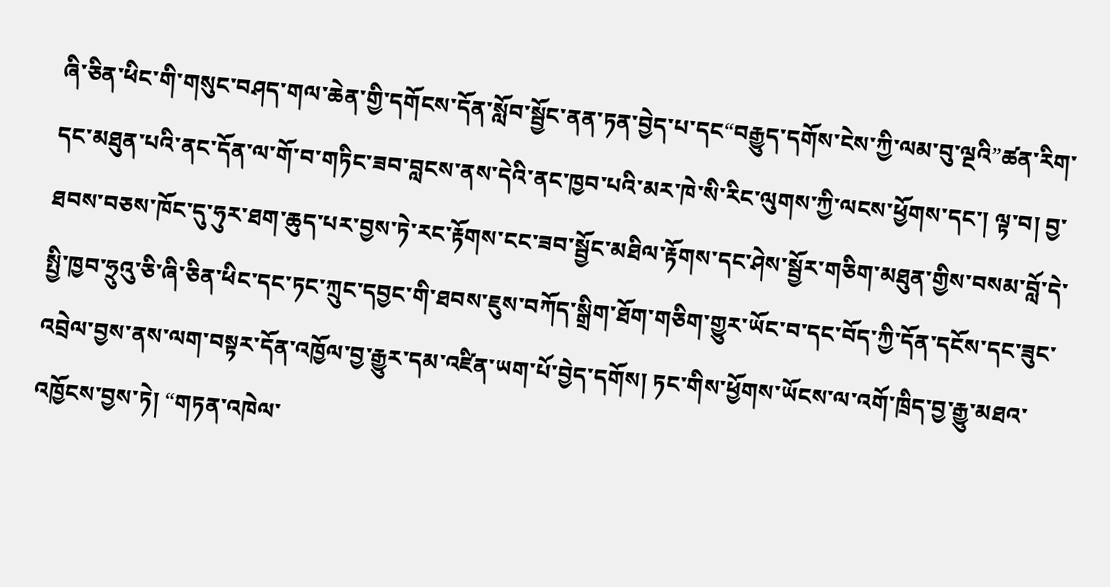ཞི་ཅིན་ཕིང་གི་གསུང་བཤད་གལ་ཆེན་གྱི་དགོངས་དོན་སློབ་སྦྱོང་ནན་ཏན་བྱེད་པ་དང“བརྒྱུད་དགོས་ངེས་ཀྱི་ལམ་བུ་ལྔའི”ཚན་རིག་དང་མཐུན་པའི་ནང་དོན་ལ་གོ་བ་གཏིང་ཟབ་བླངས་ནས་དེའི་ནང་ཁྱབ་པའི་མར་ཁེ་སི་རིང་ལུགས་ཀྱི་ལངས་ཕྱོགས་དང་། ལྟ་བ། བྱ་ཐབས་བཅས་ཁོང་དུ་ཧུར་ཐག་ཆུད་པར་བྱས་ཏེ་རང་རྟོགས་ངང་ཟབ་སྦྱོང་མཐིལ་རྟོགས་དང་ཤེས་སྦྱོར་གཅིག་མཐུན་གྱིས་བསམ་བློ་དེ་སྤྱི་ཁྱབ་ཧྲུའུ་ཅི་ཞི་ཅིན་ཕིང་དང་ཏང་ཀྲུང་དབྱང་གི་ཐབས་ཇུས་བཀོད་སྒྲིག་ཐོག་གཅིག་གྱུར་ཡོང་བ་དང་བོད་ཀྱི་དོན་དངོས་དང་ཟུང་འབྲེལ་བྱས་ནས་ལག་བསྟར་དོན་འཁྱོལ་བྱ་རྒྱུར་དམ་འཛིན་ཡག་པོ་བྱེད་དགོས། ཏང་གིས་ཕྱོགས་ཡོངས་ལ་འགོ་ཁྲིད་བྱ་རྒྱུ་མཐའ་འཁྱོངས་བྱས་ཏེ། “གཏན་འཁེལ་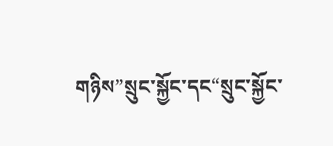གཉིས”སྲུང་སྐྱོང་དང“སྲུང་སྐྱོང་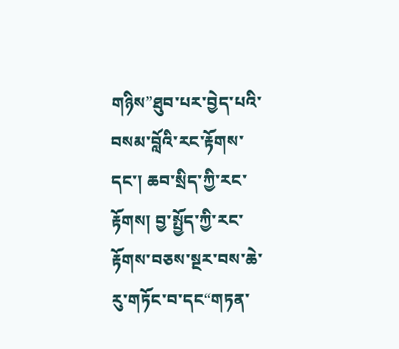གཉིས”ཐུབ་པར་བྱེད་པའི་བསམ་བློའི་རང་རྟོགས་དང་། ཆབ་སྲིད་ཀྱི་རང་རྟོགས། བྱ་སྤྱོད་ཀྱི་རང་རྟོགས་བཅས་སྔར་བས་ཆེ་རུ་གཏོང་བ་དང“གཏན་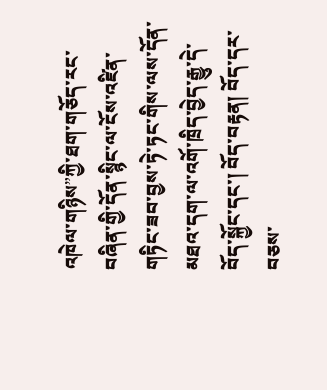འཁེལ་གཉིས”ཀྱི་ཐག་གཅོད་རང་བཞིན་གྱི་དོན་སྙིང་ལ་ངོས་འཛིན་གཏིང་ཟབ་བྱས་ཏེ་ཏང་གིས་ལས་དོན་མཐའ་དག་ལ་འགོ་ཁྲིད་བྱེད་རྒྱུ་དེ་བོད་སྐྱོང་དང་། བོད་བརྟན། བོད་དར་བཅས་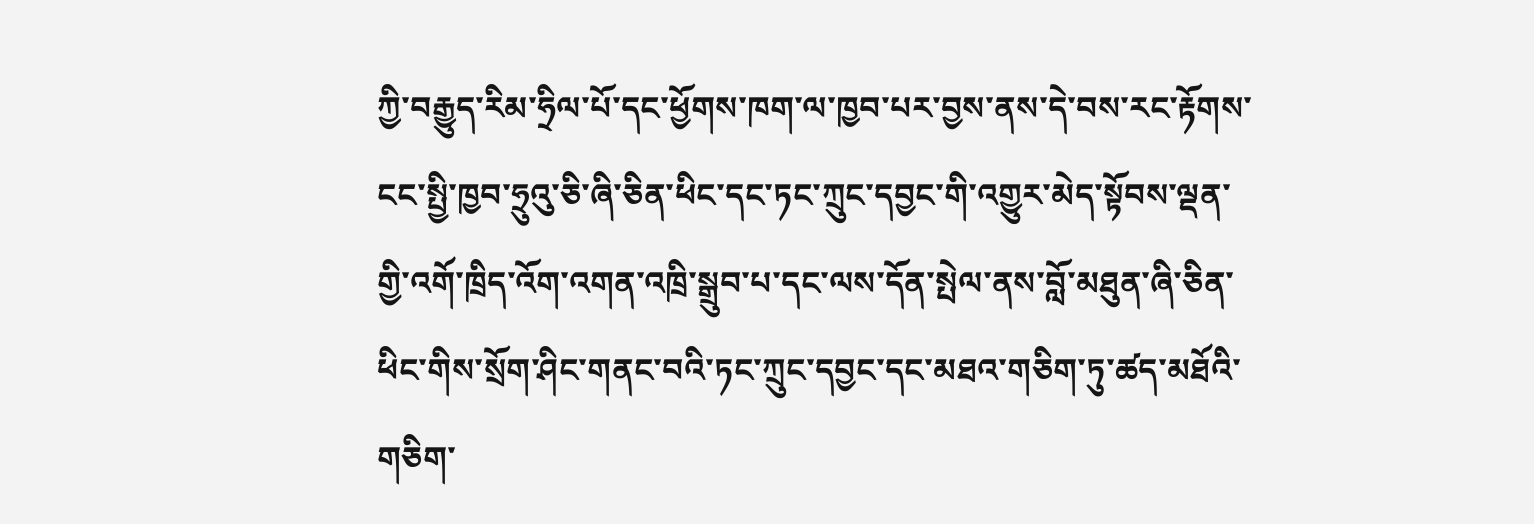ཀྱི་བརྒྱུད་རིམ་ཧྲིལ་པོ་དང་ཕྱོགས་ཁག་ལ་ཁྱབ་པར་བྱས་ནས་དེ་བས་རང་རྟོགས་ངང་སྤྱི་ཁྱབ་ཧྲུའུ་ཅི་ཞི་ཅིན་ཕིང་དང་ཏང་ཀྲུང་དབྱང་གི་འགྱུར་མེད་སྟོབས་ལྡན་གྱི་འགོ་ཁྲིད་འོག་འགན་འཁྲི་སྒྲུབ་པ་དང་ལས་དོན་སྤེལ་ནས་བློ་མཐུན་ཞི་ཅིན་ཕིང་གིས་སྲོག་ཤིང་གནང་བའི་ཏང་ཀྲུང་དབྱང་དང་མཐའ་གཅིག་ཏུ་ཚད་མཐོའི་གཅིག་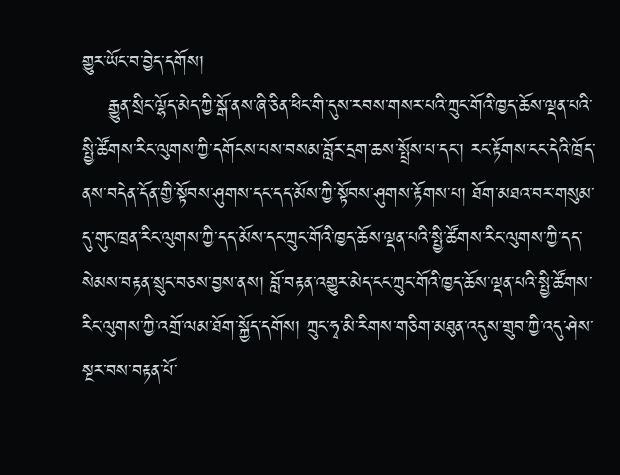གྱུར་ཡོང་བ་བྱེད་དགོས།
    རྒྱུན་སྲིང་ལྷོད་མེད་ཀྱི་སྒོ་ནས་ཞི་ཅིན་ཕིང་གི་དུས་རབས་གསར་པའི་ཀྲུང་གོའི་ཁྱད་ཆོས་ལྡན་པའི་སྤྱི་ཚོགས་རིང་ལུགས་ཀྱི་དགོངས་པས་བསམ་བློར་དྲག་ཆས་སྤྲོས་པ་དང་། རང་རྟོགས་ངང་དེའི་ཁྲོད་ནས་བདེན་དོན་གྱི་སྟོབས་ཤུགས་དང་དད་མོས་ཀྱི་སྟོབས་ཤུགས་རྟོགས་པ། ཐོག་མཐའ་བར་གསུམ་དུ་གུང་ཁྲན་རིང་ལུགས་ཀྱི་དད་མོས་དང་ཀྲུང་གོའི་ཁྱད་ཆོས་ལྡན་པའི་སྤྱི་ཚོགས་རིང་ལུགས་ཀྱི་དད་སེམས་བརྟན་སྲུང་བཅས་བྱས་ནས། བློ་བརྟན་འགྱུར་མེད་ངང་ཀྲུང་གོའི་ཁྱད་ཆོས་ལྡན་པའི་སྤྱི་ཚོགས་རིང་ལུགས་ཀྱི་འགྲོ་ལམ་ཐོག་སྐྱོད་དགོས། ཀྲུང་ཧྭ་མི་རིགས་གཅིག་མཐུན་འདུས་གྲུབ་ཀྱི་འདུ་ཤེས་སྔར་བས་བརྟན་པོ་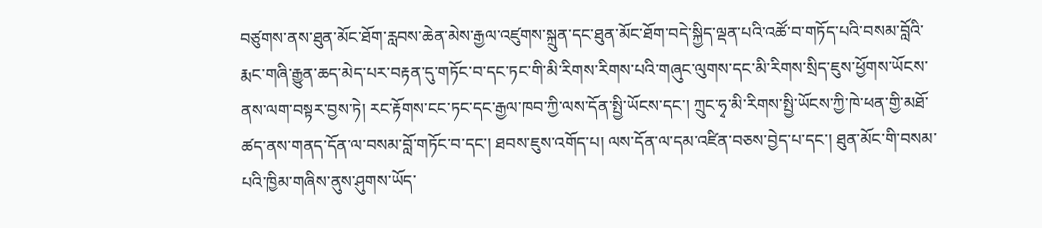བཙུགས་ནས་ཐུན་མོང་ཐོག་རླབས་ཆེན་མེས་རྒྱལ་འཛུགས་སྐྲུན་དང་ཐུན་མོང་ཐོག་བདེ་སྐྱིད་ལྡན་པའི་འཚོ་བ་གཏོད་པའི་བསམ་བློའི་རྨང་གཞི་རྒྱུན་ཆད་མེད་པར་བརྟན་དུ་གཏོང་བ་དང་ཏང་གི་མི་རིགས་རིགས་པའི་གཞུང་ལུགས་དང་མི་རིགས་སྲིད་ཇུས་ཕྱོགས་ཡོངས་ནས་ལག་བསྟར་བྱས་ཏེ། རང་རྟོགས་ངང་ཏང་དང་རྒྱལ་ཁབ་ཀྱི་ལས་དོན་སྤྱི་ཡོངས་དང་། ཀྲུང་ཧྭ་མི་རིགས་སྤྱི་ཡོངས་ཀྱི་ཁེ་ཕན་གྱི་མཐོ་ཚད་ནས་གནད་དོན་ལ་བསམ་བློ་གཏོང་བ་དང་། ཐབས་ཇུས་འགོད་པ། ལས་དོན་ལ་དམ་འཛིན་བཅས་བྱེད་པ་དང་། ཐུན་མོང་གི་བསམ་པའི་ཁྱིམ་གཞིས་ནུས་ཤུགས་ཡོད་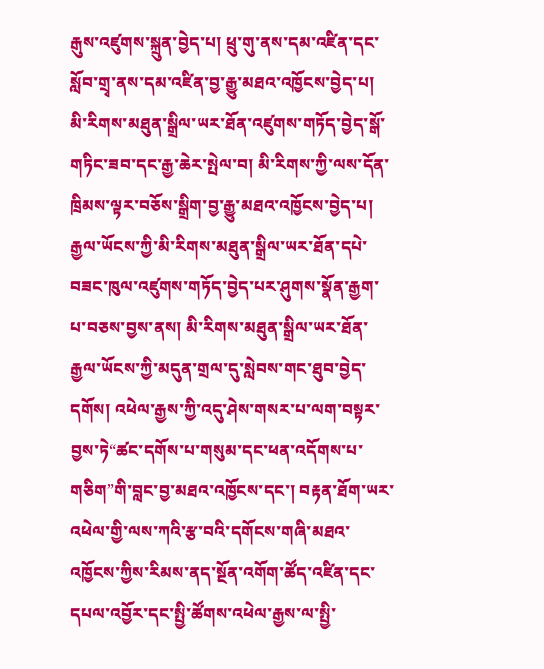རྒུས་འཛུགས་སྐྲུན་བྱེད་པ། ཕྲུ་གུ་ནས་དམ་འཛིན་དང་སློབ་གྲྭ་ནས་དམ་འཛིན་བྱ་རྒྱུ་མཐའ་འཁྱོངས་བྱེད་པ། མི་རིགས་མཐུན་སྒྲིལ་ཡར་ཐོན་འཛུགས་གཏོད་བྱེད་སྒོ་གཏིང་ཟབ་དང་རྒྱ་ཆེར་སྤེལ་བ། མི་རིགས་ཀྱི་ལས་དོན་ཁྲིམས་ལྟར་བཅོས་སྒྲིག་བྱ་རྒྱུ་མཐའ་འཁྱོངས་བྱེད་པ། རྒྱལ་ཡོངས་ཀྱི་མི་རིགས་མཐུན་སྒྲིལ་ཡར་ཐོན་དཔེ་བཟང་ཁུལ་འཛུགས་གཏོད་བྱེད་པར་ཤུགས་སྣོན་རྒྱག་པ་བཅས་བྱས་ནས། མི་རིགས་མཐུན་སྒྲིལ་ཡར་ཐོན་རྒྱལ་ཡོངས་ཀྱི་མདུན་གྲལ་དུ་སླེབས་གང་ཐུབ་བྱེད་དགོས། འཕེལ་རྒྱས་ཀྱི་འདུ་ཤེས་གསར་པ་ལག་བསྟར་བྱས་ཏེ“ཚང་དགོས་པ་གསུམ་དང་ཕན་འདོགས་པ་གཅིག”གི་བླང་བྱ་མཐའ་འཁྱོངས་དང་། བརྟན་ཐོག་ཡར་འཕེལ་གྱི་ལས་ཀའི་རྩ་བའི་དགོངས་གཞི་མཐའ་འཁྱོངས་ཀྱིས་རིམས་ནད་སྔོན་འགོག་ཚོད་འཛིན་དང་དཔལ་འབྱོར་དང་སྤྱི་ཚོགས་འཕེལ་རྒྱས་ལ་སྤྱི་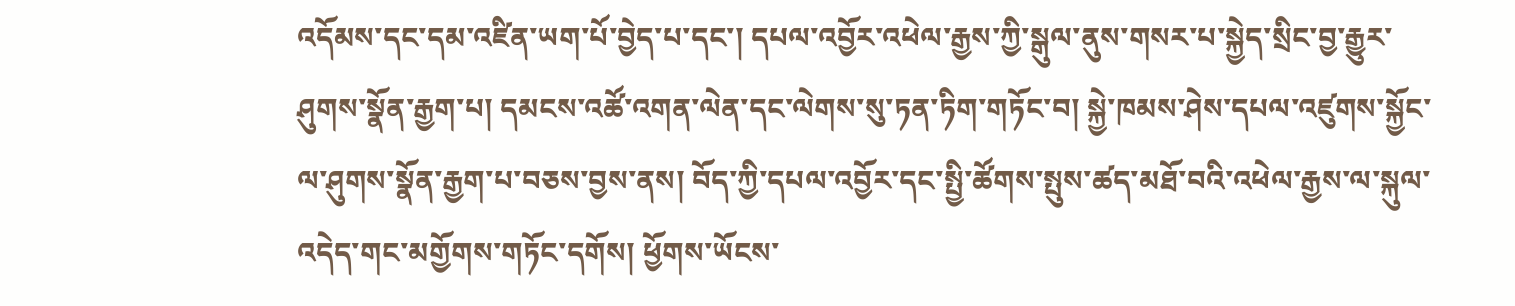འདོམས་དང་དམ་འཛིན་ཡག་པོ་བྱེད་པ་དང་། དཔལ་འབྱོར་འཕེལ་རྒྱས་ཀྱི་སྒུལ་ནུས་གསར་པ་སྐྱེད་སྲིང་བྱ་རྒྱུར་ཤུགས་སྣོན་རྒྱག་པ། དམངས་འཚོ་འགན་ལེན་དང་ལེགས་སུ་ཏན་ཏིག་གཏོང་བ། སྐྱེ་ཁམས་ཤེས་དཔལ་འཛུགས་སྐྱོང་ལ་ཤུགས་སྣོན་རྒྱག་པ་བཅས་བྱས་ནས། བོད་ཀྱི་དཔལ་འབྱོར་དང་སྤྱི་ཚོགས་སྤུས་ཚད་མཐོ་བའི་འཕེལ་རྒྱས་ལ་སྐུལ་འདེད་གང་མགྱོགས་གཏོང་དགོས། ཕྱོགས་ཡོངས་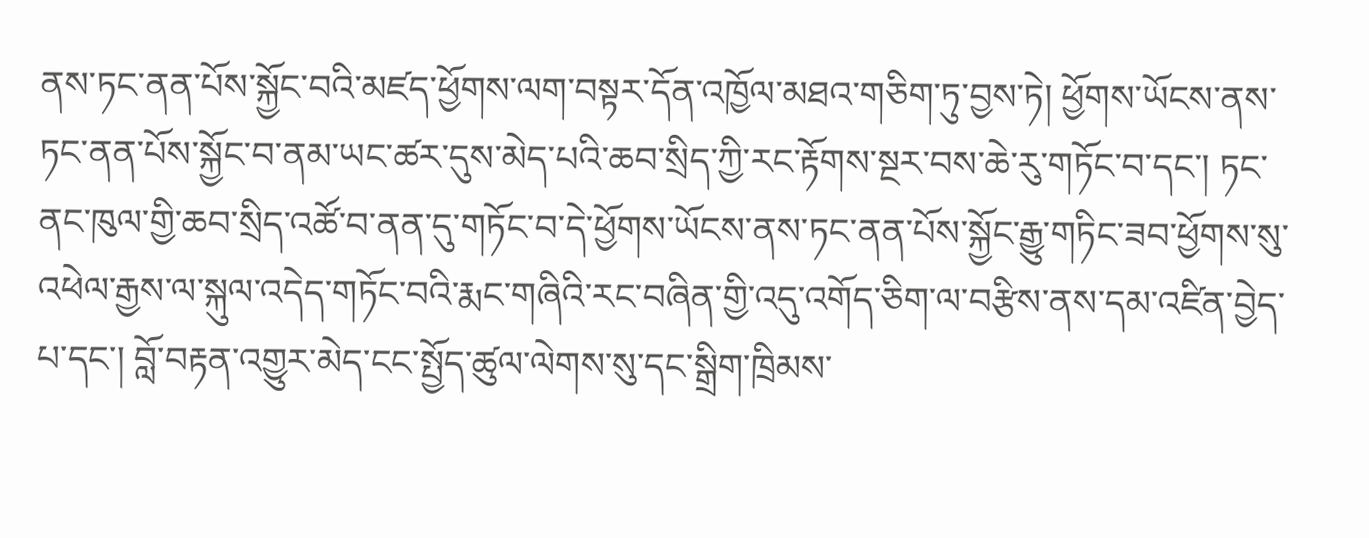ནས་ཏང་ནན་པོས་སྐྱོང་བའི་མཛད་ཕྱོགས་ལག་བསྟར་དོན་འཁྱོལ་མཐའ་གཅིག་ཏུ་བྱས་ཏེ། ཕྱོགས་ཡོངས་ནས་ཏང་ནན་པོས་སྐྱོང་བ་ནམ་ཡང་ཚར་དུས་མེད་པའི་ཆབ་སྲིད་ཀྱི་རང་རྟོགས་སྔར་བས་ཆེ་རུ་གཏོང་བ་དང་། ཏང་ནང་ཁུལ་གྱི་ཆབ་སྲིད་འཚོ་བ་ནན་དུ་གཏོང་བ་དེ་ཕྱོགས་ཡོངས་ནས་ཏང་ནན་པོས་སྐྱོང་རྒྱུ་གཏིང་ཟབ་ཕྱོགས་སུ་འཕེལ་རྒྱས་ལ་སྐུལ་འདེད་གཏོང་བའི་རྨང་གཞིའི་རང་བཞིན་གྱི་འདུ་འགོད་ཅིག་ལ་བརྩིས་ནས་དམ་འཛིན་བྱེད་པ་དང་། བློ་བརྟན་འགྱུར་མེད་ངང་སྤྱོད་ཚུལ་ལེགས་སུ་དང་སྒྲིག་ཁྲིམས་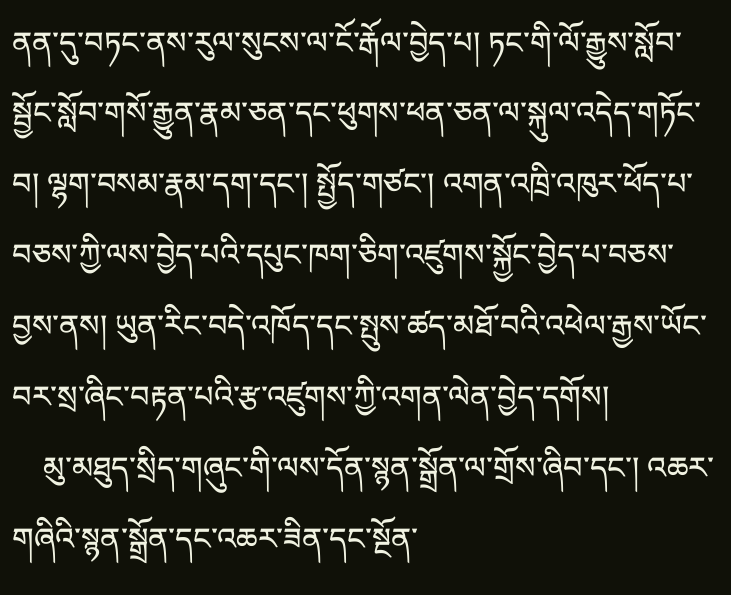ནན་དུ་བཏང་ནས་རུལ་སུངས་ལ་ངོ་རྒོལ་བྱེད་པ། ཏང་གི་ལོ་རྒྱུས་སློབ་སྦྱོང་སློབ་གསོ་རྒྱུན་རྣམ་ཅན་དང་ཕུགས་ཕན་ཅན་ལ་སྐུལ་འདེད་གཏོང་བ། ལྷག་བསམ་རྣམ་དག་དང་། སྤྱོད་གཙང་། འགན་འཁྲི་འཁུར་ཕོད་པ་བཅས་ཀྱི་ལས་བྱེད་པའི་དཔུང་ཁག་ཅིག་འཛུགས་སྐྱོང་བྱེད་པ་བཅས་བྱས་ནས། ཡུན་རིང་བདེ་འཁོད་དང་སྤུས་ཚད་མཐོ་བའི་འཕེལ་རྒྱས་ཡོང་བར་སྲ་ཞིང་བརྟན་པའི་རྩ་འཛུགས་ཀྱི་འགན་ལེན་བྱེད་དགོས།
    མུ་མཐུད་སྲིད་གཞུང་གི་ལས་དོན་སྙན་སྒྲོན་ལ་གྲོས་ཞིབ་དང་། འཆར་གཞིའི་སྙན་སྒྲོན་དང་འཆར་ཟིན་དང་སྔོན་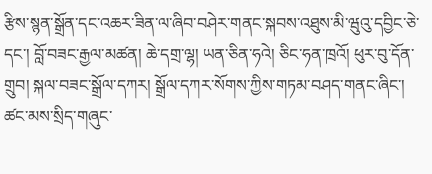རྩིས་སྙན་སྒྲོན་དང་འཆར་ཟིན་ལ་ཞིབ་བཤེར་གནང་སྐབས་འཐུས་མི་ཝུའུ་དབྱིང་ཅེ་དང་། བློ་བཟང་རྒྱལ་མཚན། ཆེ་དགྲ་ལྷ། ཡན་ཅིན་ཧའེ། ཅིང་ཧན་ཁྲའོ། ཕུར་བུ་དོན་གྲུབ། སྐལ་བཟང་སྒྲོལ་དཀར། སྒྲོལ་དཀར་སོགས་ཀྱིས་གཏམ་བཤད་གནང་ཞིང་། ཚང་མས་སྲིད་གཞུང་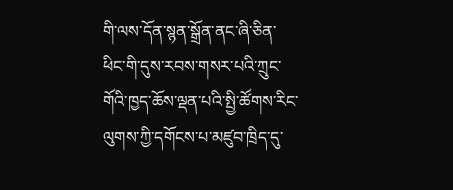གི་ལས་དོན་སྙན་སྒྲོན་ནང་ཞི་ཅིན་ཕིང་གི་དུས་རབས་གསར་པའི་ཀྲུང་གོའི་ཁྱད་ཆོས་ལྡན་པའི་སྤྱི་ཚོགས་རིང་ལུགས་ཀྱི་དགོངས་པ་མཛུབ་ཁྲིད་དུ་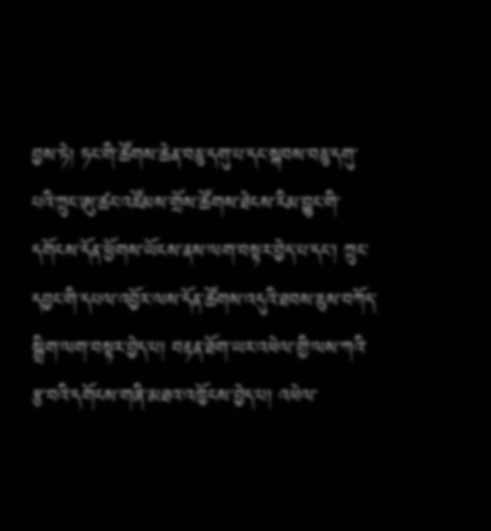བྱས་ཏེ། ཏང་གི་ཚོགས་ཆེན་བཅུ་དགུ་པ་དང་སྐབས་བཅུ་དགུ་པའི་ཀྲུང་ཨུ་ཚང་འཛོམས་གྲོས་ཚོགས་ཐེངས་རིམ་བྱུང་གི་དགོངས་དོན་ཕྱོགས་ཡོངས་ནས་ལག་བསྟར་བྱེད་པ་དང་། ཀྲུང་དབྱང་གི་དཔལ་འབྱོར་ལས་དོན་ཚོགས་འདུའི་ཐབས་ཇུས་བཀོད་སྒྲིག་ལག་བསྟར་བྱེད་པ། བརྟན་ཐོག་ཡར་འཕེལ་གྱི་ལས་ཀའི་རྩ་བའི་དགོངས་གཞི་མཐའ་འཁྱོངས་བྱེད་པ། འཕེལ་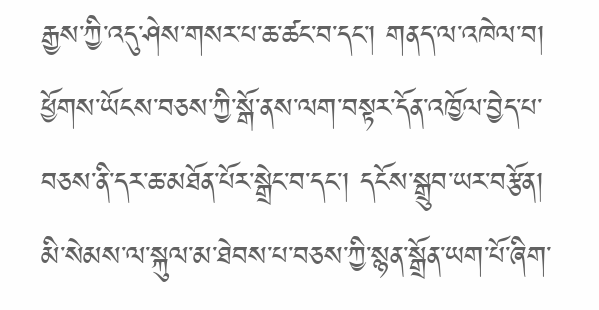རྒྱས་ཀྱི་འདུ་ཤེས་གསར་པ་ཆ་ཚང་བ་དང་། གནད་ལ་འཁེལ་བ། ཕྱོགས་ཡོངས་བཅས་ཀྱི་སྒོ་ནས་ལག་བསྟར་དོན་འཁྱོལ་བྱེད་པ་བཅས་ནི་དར་ཆ་མཐོན་པོར་སྒྲེང་བ་དང་། དངོས་སྒྲུབ་ཡར་བརྩོན། མི་སེམས་ལ་སྐུལ་མ་ཐེབས་པ་བཅས་ཀྱི་སྙན་སྒྲོན་ཡག་པོ་ཞིག་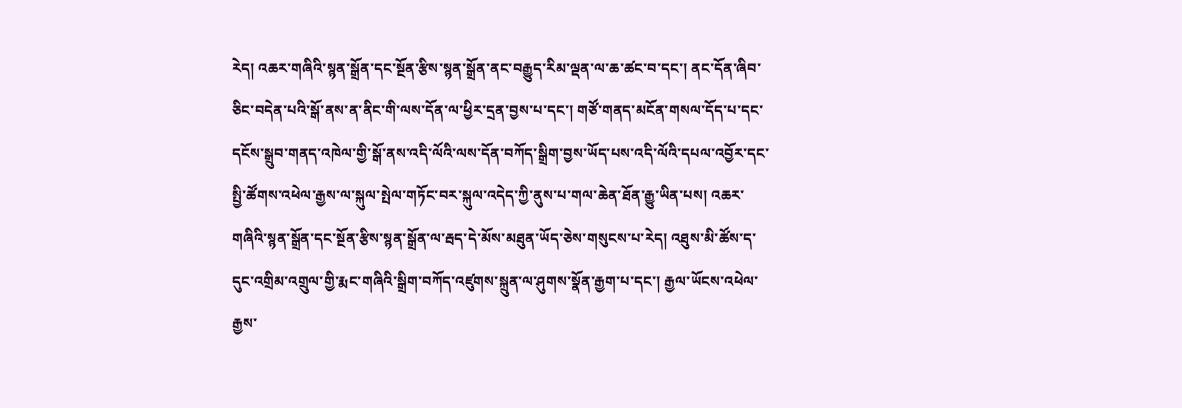རེད། འཆར་གཞིའི་སྙན་སྒྲོན་དང་སྔོན་རྩིས་སྙན་སྒྲོན་ནང་བརྒྱུད་རིམ་ལྡན་ལ་ཆ་ཚང་བ་དང་། ནང་དོན་ཞིབ་ཅིང་བདེན་པའི་སྒོ་ནས་ན་ནིང་གི་ལས་དོན་ལ་ཕྱིར་དྲན་བྱས་པ་དང་། གཙོ་གནད་མངོན་གསལ་དོད་པ་དང་དངོས་སྒྲུབ་གནད་འཁེལ་གྱི་སྒོ་ནས་འདི་ལོའི་ལས་དོན་བཀོད་སྒྲིག་བྱས་ཡོད་པས་འདི་ལོའི་དཔལ་འབྱོར་དང་སྤྱི་ཚོགས་འཕེལ་རྒྱས་ལ་སྐུལ་སྤེལ་གཏོང་བར་སྐུལ་འདེད་ཀྱི་ནུས་པ་གལ་ཆེན་ཐོན་རྒྱུ་ཡིན་པས། འཆར་གཞིའི་སྙན་སྒྲོན་དང་སྔོན་རྩིས་སྙན་སྒྲོན་ལ་རྦད་དེ་མོས་མཐུན་ཡོད་ཅེས་གསུངས་པ་རེད། འཐུས་མི་ཚོས་ད་དུང་འགྲིམ་འགྲུལ་གྱི་རྨང་གཞིའི་སྒྲིག་བཀོད་འཛུགས་སྐྲུན་ལ་ཤུགས་སྣོན་རྒྱག་པ་དང་། རྒྱལ་ཡོངས་འཕེལ་རྒྱས་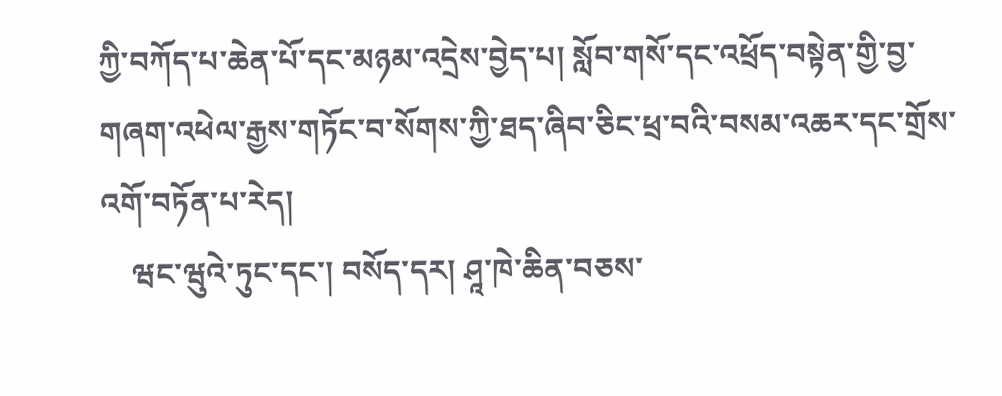ཀྱི་བཀོད་པ་ཆེན་པོ་དང་མཉམ་འདྲེས་བྱེད་པ། སློབ་གསོ་དང་འཕྲོད་བསྟེན་གྱི་བྱ་གཞག་འཕེལ་རྒྱས་གཏོང་བ་སོགས་ཀྱི་ཐད་ཞིབ་ཅིང་ཕྲ་བའི་བསམ་འཆར་དང་གྲོས་འགོ་བཏོན་པ་རེད།
    ཝང་ཝུའེ་ཏུང་དང་། བསོད་དར། ཤཱ་ཁེ་ཆིན་བཅས་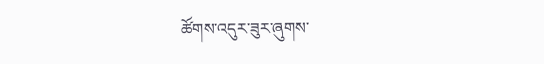ཚོགས་འདུར་ཟུར་ཞུགས་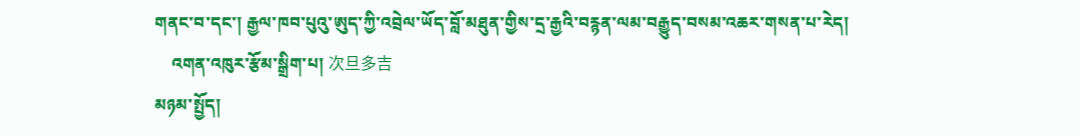གནང་བ་དང་། རྒྱལ་ཁབ་པུའུ་ཨུད་ཀྱི་འབྲེལ་ཡོད་བློ་མཐུན་གྱིས་དྲ་རྒྱའི་བརྙན་ལམ་བརྒྱུད་བསམ་འཆར་གསན་པ་རེད།
    འགན་འཁུར་རྩོམ་སྒྲིག་པ། 次旦多吉
མཉམ་སྤྱོད།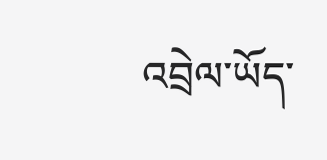འབྲེལ་ཡོད་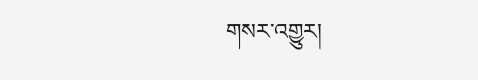གསར་འགྱུར།